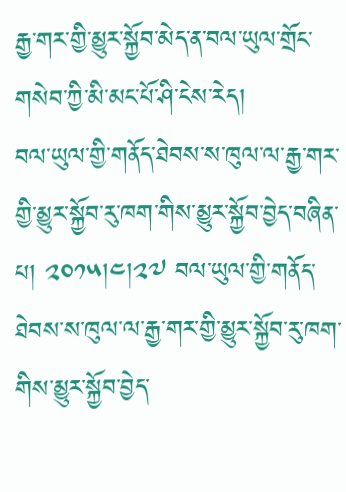རྒྱ་གར་གྱི་མྱུར་སྐྱོབ་མེད་ན་བལ་ཡུལ་གྲོང་གསེབ་ཀྱི་མི་མང་པོ་ཤི་ངེས་རེད།
བལ་ཡུལ་གྱི་གནོད་ཐེབས་ས་ཁུལ་ལ་རྒྱ་གར་གྱི་མྱུར་སྐྱོབ་རུ་ཁག་གིས་མྱུར་སྐྱོབ་བྱེད་བཞིན་པ། ༢༠༡༥།༤།༢༧ བལ་ཡུལ་གྱི་གནོད་ཐེབས་ས་ཁུལ་ལ་རྒྱ་གར་གྱི་མྱུར་སྐྱོབ་རུ་ཁག་གིས་མྱུར་སྐྱོབ་བྱེད་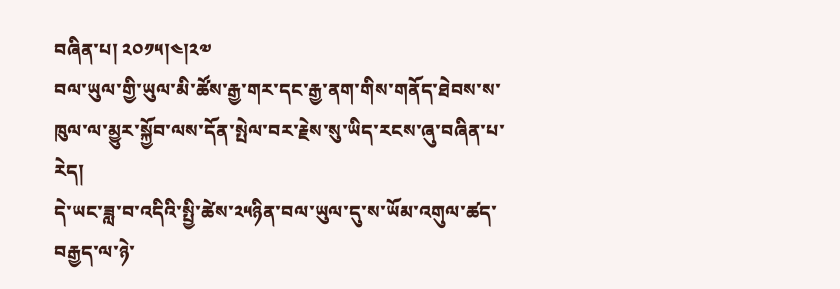བཞིན་པ། ༢༠༡༥།༤།༢༧
བལ་ཡུལ་གྱི་ཡུལ་མི་ཚོས་རྒྱ་གར་དང་རྒྱ་ནག་གིས་གནོད་ཐེབས་ས་ཁུལ་ལ་མྱུར་སྐྱོབ་ལས་དོན་སྤེལ་བར་རྗེས་སུ་ཡིད་རངས་ཞུ་བཞིན་པ་རེད།
དེ་ཡང་ཟླ་བ་འདིའི་སྤྱི་ཚེས་༢༥ཉིན་བལ་ཡུལ་དུ་ས་ཡོམ་འགུལ་ཚད་བརྒྱད་ལ་ཉེ་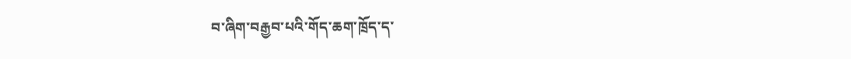བ་ཞིག་བརྒྱབ་པའི་གོད་ཆག་ཁྲོད་ད་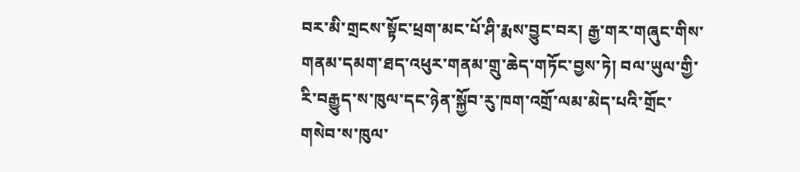བར་མི་གྲངས་སྟོང་ཕྲག་མང་པོ་ཤི་རྨས་བྱུང་བར། རྒྱ་གར་གཞུང་གིས་གནམ་དམག་ཐད་འཕུར་གནམ་གྲུ་ཆེད་གཏོང་བྱས་ཏེ། བལ་ཡུལ་གྱི་རི་བརྒྱུད་ས་ཁུལ་དང་ཉེན་སྐྱོབ་རུ་ཁག་འགྲོ་ལམ་མེད་པའི་གྲོང་གསེབ་ས་ཁུལ་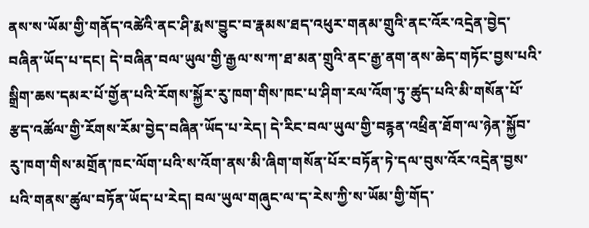ནས་ས་ཡོམ་གྱི་གནོད་འཚེའི་ནང་ཤི་རྨས་བྱུང་བ་རྣམས་ཐད་འཕུར་གནམ་གྲུའི་ནང་འོར་འདྲེན་བྱེད་བཞིན་ཡོད་པ་དང། དེ་བཞིན་བལ་ཡུལ་གྱི་རྒྱལ་ས་ཀ་ཐ་མན་གྲུའི་ནང་རྒྱ་ནག་ནས་ཆེད་གཏོང་བྱས་པའི་སྒྲིག་ཆས་དམར་པོ་གྱོན་པའི་རོགས་སྐྱོར་རུ་ཁག་གིས་ཁང་པ་ཤིག་རལ་འོག་ཏུ་ཚུད་པའི་མི་གསོན་པོ་རྩད་འཚོལ་གྱི་རོགས་རོམ་བྱེད་བཞིན་ཡོད་པ་རེད། དེ་རིང་བལ་ཡུལ་གྱི་བརྙན་འཕྲིན་ཐོག་ལ་ཉེན་སྐྱོབ་རུ་ཁག་གིས་མགྲོན་ཁང་ལོག་པའི་ས་འོག་ནས་མི་ཞིག་གསོན་པོར་བཏོན་ཏེ་དལ་བུས་འོར་འདྲེན་བྱས་པའི་གནས་ཚུལ་བཏོན་ཡོད་པ་རེད། བལ་ཡུལ་གཞུང་ལ་ད་རེས་ཀྱི་ས་ཡོམ་གྱི་གོད་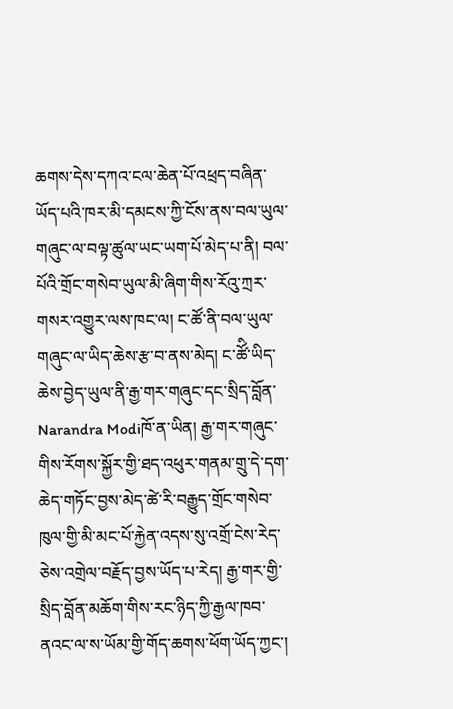ཆགས་དེས་དཀའ་ངལ་ཆེན་པོ་འཕྲད་བཞིན་ཡོད་པའི་ཁར་མི་དམངས་ཀྱི་ངོས་ནས་བལ་ཡུལ་གཞུང་ལ་བལྟ་ཚུལ་ཡང་ཡག་པོ་མེད་པ་ནི། བལ་པོའི་གྲོང་གསེབ་ཡུལ་མི་ཞིག་གིས་རོའུ་ཀྲར་གསར་འགྱུར་ལས་ཁང་ལ། ང་ཚོ་ནི་བལ་ཡུལ་གཞུང་ལ་ཡིད་ཆེས་རྩ་བ་ནས་མེད། ང་ཚོི་ཡིད་ཆེས་བྱེད་ཡུལ་ནི་རྒྱ་གར་གཞུང་དང་སྲིད་བློན་Narandra Modiཁོ་ན་ཡིན། རྒྱ་གར་གཞུང་གིས་རོགས་སྐྱོར་གྱི་ཐད་འཕུར་གནམ་གྲུ་དེ་དག་ཆེད་གཏོང་བྱས་མེད་ཚེ་རི་བརྒྱུད་གྲོང་གསེབ་ཁུལ་གྱི་མི་མང་པོ་རྐྱེན་འདས་སུ་འགྲོ་ངེས་རེད་ཅེས་འགྲེལ་བརྗོད་བྱས་ཡོད་པ་རེད། རྒྱ་གར་གྱི་སྲིད་བློན་མཆོག་གིས་རང་ཉིད་ཀྱི་རྒྱལ་ཁབ་ནའང་ལ་ས་ཡོམ་གྱི་གོད་ཆགས་ཕོག་ཡོད་ཀྱང་།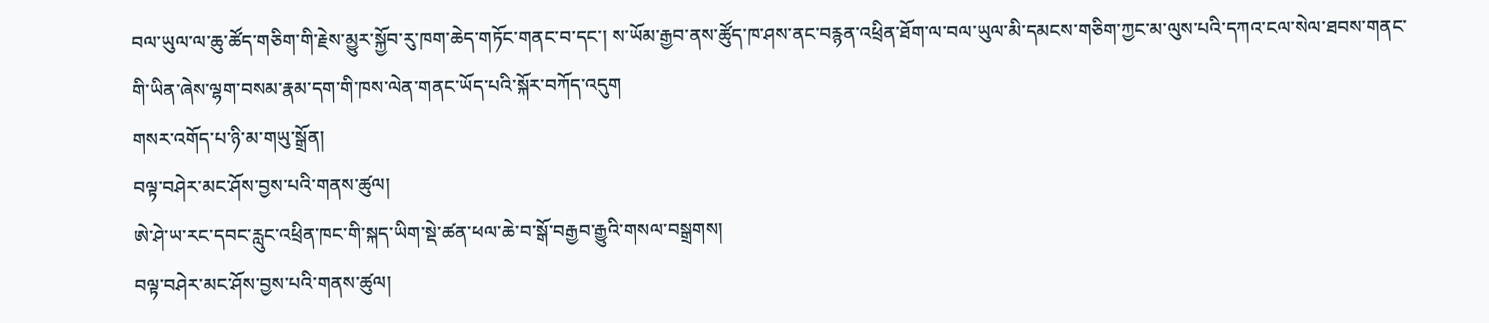བལ་ཡུལ་ལ་ཆུ་ཚོད་གཅིག་གི་རྗེས་མྱུར་སྐྱོབ་རུ་ཁག་ཆེད་གཏོང་གནང་བ་དང་། ས་ཡོམ་རྒྱབ་ནས་ཚོུད་ཁ་ཤས་ནང་བརྙན་འཕྲིན་ཐོག་ལ་བལ་ཡུལ་མི་དམངས་གཅིག་ཀྱང་མ་ལུས་པའི་དཀའ་ངལ་སེལ་ཐབས་གནང་གི་ཡིན་ཞེས་ལྷག་བསམ་རྣམ་དག་གི་ཁས་ལེན་གནང་ཡོད་པའི་སྐོར་བཀོད་འདུག
གསར་འགོད་པ་ཉི་མ་གཡུ་སྒྲོན།
བལྟ་བཤེར་མང་ཤོས་བྱས་པའི་གནས་ཚུལ།
ཨེ་ཤེ་ཡ་རང་དབང་རླུང་འཕྲིན་ཁང་གི་སྐད་ཡིག་སྡེ་ཚན་ཕལ་ཆེ་བ་སྒོ་བརྒྱབ་རྒྱུའི་གསལ་བསྒྲགས།
བལྟ་བཤེར་མང་ཤོས་བྱས་པའི་གནས་ཚུལ།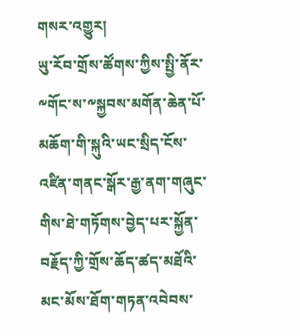གསར་འགྱུར།
ཡུ་རོབ་གྲོས་ཚོགས་ཀྱིས་སྤྱི་ནོར་༸གོང་ས་༸སྐྱབས་མགོན་ཆེན་པོ་མཆོག་གི་སྐུའི་ཡང་སྲིད་ངོས་འཛིན་གནང་སྒོར་རྒྱ་ནག་གཞུང་གིས་ཐེ་གཏོགས་བྱེད་པར་སྐྱོན་བརྗོད་ཀྱི་གྲོས་ཆོད་ཚད་མཐོའི་མང་མོས་ཐོག་གཏན་འབེབས་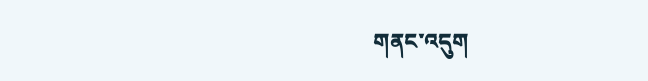གནང་འདུག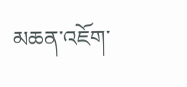མཆན་འཇོག་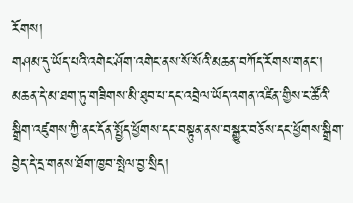རོགས།
གཤམ་དུ་ཡོད་པའི་འགེང་ཤོག་འགེང་ནས་སོ་སོའི་མཆན་བཀོད་རོགས་གནང་། མཆན་དེ་མ་ཐག་ཏུ་གཟིགས་མི་ཐུབ་པ་དང་འབྲེལ་ཡོད་འགན་འཛིན་གྱིས་ང་ཚོའི་སྒྲིག་འཛུགས་ཀྱི་ནང་དོན་སྤྱོད་ཕྱོགས་དང་བསྟུན་ནས་བསྒྱུར་བཅོས་དང་ཕྱོགས་སྒྲིག་བྱེད་དེ་དྲ་གནས་ཐོག་ཁྱབ་སྤེལ་བྱ་སྲིད།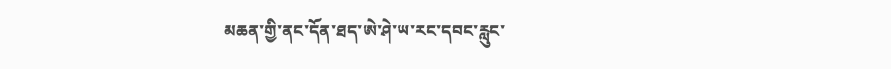མཆན་གྱི་ནང་དོན་ཐད་ཨེ་ཤེ་ཡ་རང་དབང་རླུང་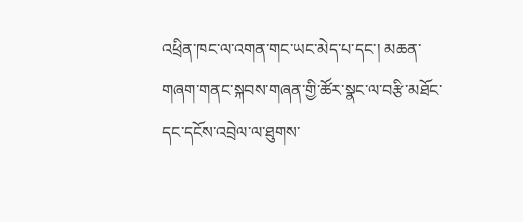འཕྲིན་ཁང་ལ་འགན་གང་ཡང་མེད་པ་དང་། མཆན་གཞག་གནང་སྐབས་གཞན་གྱི་ཚོར་སྣང་ལ་བརྩི་མཐོང་དང་དངོས་འབྲེལ་ལ་ཐུགས་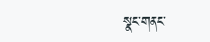སྣང་གནང་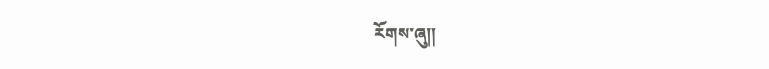རོགས་ཞུ༎